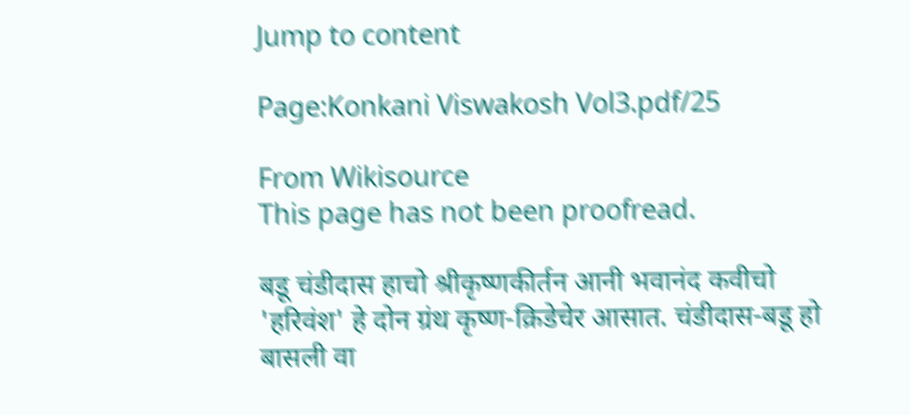Jump to content

Page:Konkani Viswakosh Vol3.pdf/25

From Wikisource
This page has not been proofread.

बडू चंडीदास हाचो श्रीकृष्णकीर्तन आनी भवानंद कवीचो 'हरिवंश' हे दोन ग्रंथ कृष्ण-क्रिडेचेर आसात. चंडीदास-बडू हो बासली वा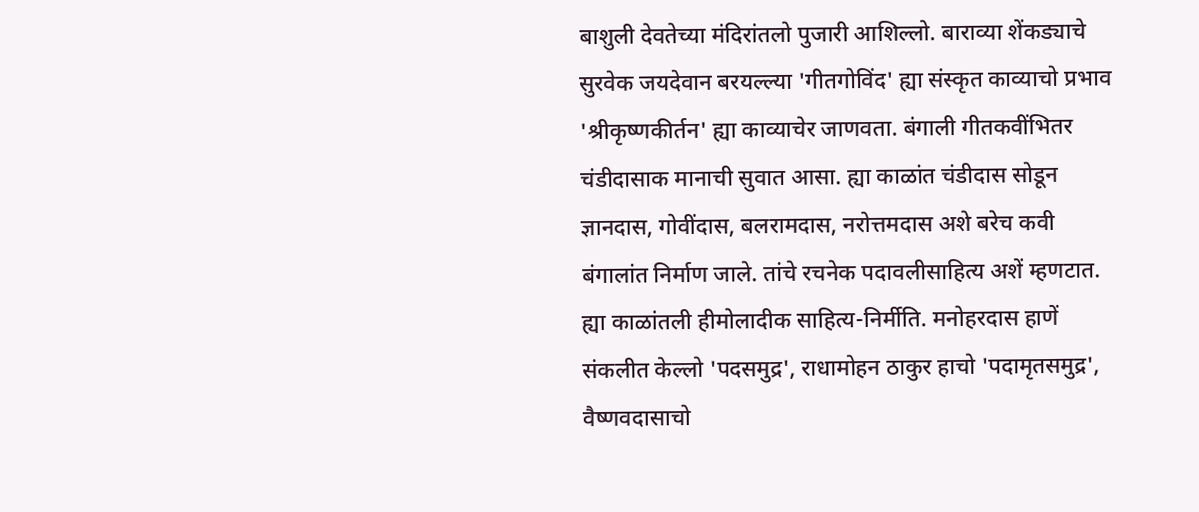बाशुली देवतेच्या मंदिरांतलो पुजारी आशिल्लो. बाराव्या शेंकड्याचे सुरवेक जयदेवान बरयल्ल्या 'गीतगोविंद' ह्या संस्कृत काव्याचो प्रभाव 'श्रीकृष्णकीर्तन' ह्या काव्याचेर जाणवता. बंगाली गीतकवींभितर चंडीदासाक मानाची सुवात आसा. ह्या काळांत चंडीदास सोडून ज्ञानदास, गोवींदास, बलरामदास, नरोत्तमदास अशे बरेच कवी बंगालांत निर्माण जाले. तांचे रचनेक पदावलीसाहित्य अशें म्हणटात. ह्या काळांतली हीमोलादीक साहित्य-निर्मीति. मनोहरदास हाणें संकलीत केल्लो 'पदसमुद्र', राधामोहन ठाकुर हाचो 'पदामृतसमुद्र', वैष्णवदासाचो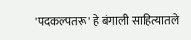'पदकल्पतरू' हे बंगाली साहित्यातले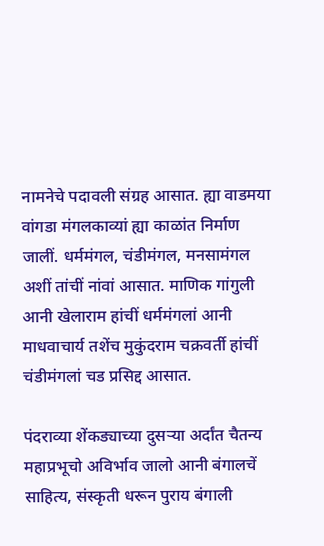नामनेचे पदावली संग्रह आसात. ह्या वाडमया वांगडा मंगलकाव्यां ह्या काळांत निर्माण जालीं. धर्ममंगल, चंडीमंगल, मनसामंगल अशीं तांचीं नांवां आसात. माणिक गांगुली आनी खेलाराम हांचीं धर्ममंगलां आनी माधवाचार्य तशेंच मुकुंदराम चक्रवर्ती हांचीं चंडीमंगलां चड प्रसिद्द आसात.

पंदराव्या शेंकड्याच्या दुसऱ्या अर्दांत चैतन्य महाप्रभूचो अविर्भाव जालो आनी बंगालचें साहित्य, संस्कृती धरून पुराय बंगाली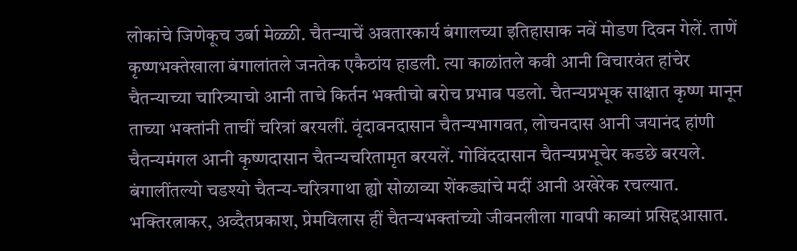लोकांचे जिणेकूच उर्बा मेळ्ळी. चैतन्याचें अवतारकार्य बंगालच्या इतिहासाक नवें मोडण दिवन गेलें. ताणें कृष्णभक्तेखाला बंगालांतले जनतेक एकैठांय हाडली. त्या काळांतले कवी आनी विचारवंत हांचेर चैतन्याच्या चारित्र्याचो आनी ताचे किर्तन भक्तीचो बरोच प्रभाव पडलो. चैतन्यप्रभूक साक्षात कृष्ण मानून ताच्या भक्तांनी ताचीं चरित्रां बरयलीं. वृंदावनदासान चैतन्यभागवत, लोचनदास आनी जयानंद हांणी चैतन्यमंगल आनी कृष्णदासान चैतन्यचरितामृत बरयलें. गोविंददासान चैतन्यप्रभूचेर कडछे बरयले. बंगालींतल्यो चडश्यो चैतन्य-चरित्रगाथा ह्यो सोळाव्या शेंकड्यांचे मदीं आनी अखेरेक रचल्यात. भक्तिरत्नाकर, अव्दैतप्रकाश, प्रेमविलास हीं चैतन्यभक्तांच्यो जीवनलीला गावपी काव्यां प्रसिद्दआसात.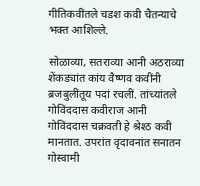गीतिकवींतले चडश कवी चैतन्याचे भक्त आशिल्ले.

सोळाव्या, सतराव्या आनी अठराव्या शेंकड्यांत कांय वैष्णव कवींनी ब्रजबुलींतूय पदां रचलीं. तांच्यांतले गोविंददास कवीराज आनी गोविंददास चक्रवती हे श्रेश्ठ कवी मानतात. उपरांत वृदावनांत सनातन गोस्वामी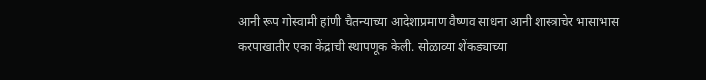आनी रूप गोस्वामी हांणी चैतन्याच्या आदेशाप्रमाण वैष्णव साधना आनी शास्त्राचेर भासाभास करपाखातीर एका केंद्राची स्थापणूक केली. सोळाव्या शेंकड्याच्या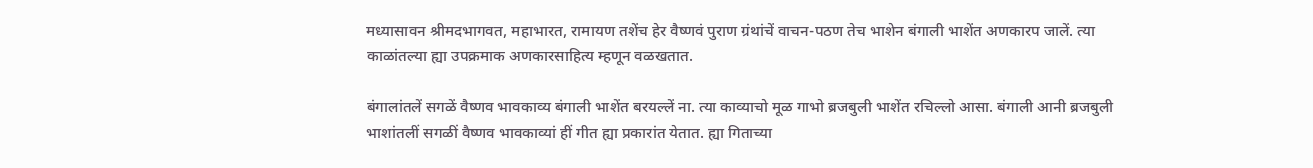मध्यासावन श्रीमदभागवत, महाभारत, रामायण तशेंच हेर वैष्णवं पुराण ग्रंथांचें वाचन-पठण तेच भाशेन बंगाली भाशेंत अणकारप जालें. त्या काळांतल्या ह्या उपक्रमाक अणकारसाहित्य म्हणून वळखतात.

बंगालांतलें सगळें वैष्णव भावकाव्य बंगाली भाशेंत बरयल्लें ना. त्या काव्याचो मूळ गाभो ब्रजबुली भाशेंत रचिल्लो आसा. बंगाली आनी ब्रजबुली भाशांतलीं सगळीं वैष्णव भावकाव्यां हीं गीत ह्या प्रकारांत येतात. ह्या गिताच्या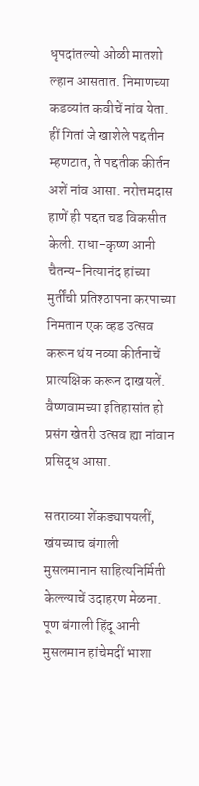धृपदांतल्यो ओळी मातशो ल्हान आसतात. निमाणच्या कडव्यांत कवीचें नांव येता. हीं गितां जे खाशेले पद्दतीन म्हणटात, ते पद्दतीक कीर्तन अशें नांव आसा. नरोत्तमदास हाणें ही पद्दत चड विकसीत केली. राधा-कृष्ण आनी चैतन्य-नित्यानंद हांच्या मुर्तींची प्रतिश्ठापना करपाच्या निमतान एक व्हड उत्सव करून थंय नव्या कीर्तनाचें प्रात्यक्षिक करून दाखयलें. वैष्णवामच्या इतिहासांत हो प्रसंग खेतरी उत्सव ह्या नांवान प्रसिद्ध आसा.

सतराव्या शेंकड्यापयलीं, खंयच्याच बंगाली मुसलमानान साहित्यनिर्मिती केल्ल्याचें उदाहरण मेळना. पूण बंगाली हिंदू आनी मुसलमान हांचेमदीं भाशा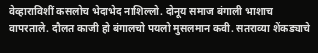वेव्हाराविशीं कसलोच भेदाभेद नाशिल्लो. दोनूय समाज बंगाली भाशाच वापरताले. दौलत काजी हो बंगालचो पयलो मुसलमान कवी. सतराव्या शेंकड्याचे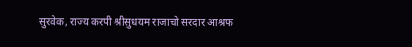सुरवेक, राज्य करपी श्रीसुधयम राजाचो सरदार आश्रफ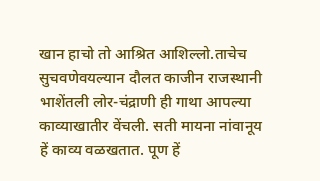खान हाचो तो आश्रित आशिल्लो.ताचेच सुचवणेवयल्यान दौलत काजीन राजस्थानी भाशेंतली लोर-चंद्राणी ही गाथा आपल्या काव्याखातीर वेंचली. सती मायना नांवानूय हें काव्य वळखतात. पूण हें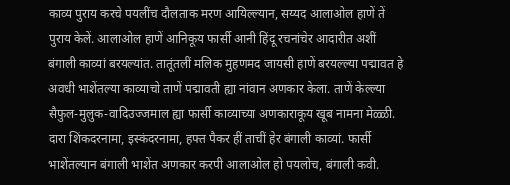काव्य पुराय करचे पयलींच दौलताक मरण आयिल्ल्यान, सय्यद आलाओल हाणें तें पुराय केलें. आलाओल हाणें आनिकूय फार्सी आनी हिंदू रचनांचेर आदारीत अशीं बंगाली काव्यां बरयल्यांत. तातूंतलीं मलिक मुहणमद जायसी हाणें बरयल्ल्या पद्मावत हे अवधी भाशेंतल्या काव्याचो ताणें पद्मावती ह्या नांवान अणकार केला. ताणें केल्ल्या सैफुल-मुलुक-वादिउज्जमाल ह्या फार्सी काव्याच्या अणकाराकूय खूब नामना मेळ्ळी. दारा शिंकदरनामा, इस्कंदरनामा, हफ्त पैकर हीं ताचीं हेर बंगाली काव्यां. फार्सी भाशेंतल्यान बंगाली भाशेंत अणकार करपी आलाओल हो पयलोच, बंगाली कवी.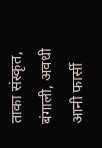ताका संस्कृत, बंगाली, अवधी आनी फार्सी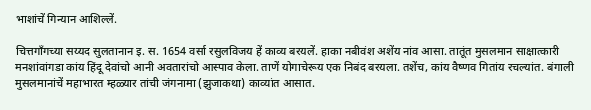भाशांचें गिन्यान आशिल्लें.

चित्तगाँगच्या सय्यद सुलतानान इ. स. 1654 वर्सा रसुलविजय हें काव्य बरयलें. हाका नबीवंश अशेंय नांव आसा. तातूंत मुसलमान साक्षात्कारी मनशांवांगडा कांय हिंदू देवांचो आनी अवतारांचो आस्पाव केला. ताणें योगाचेरूय एक निबंद बरयला. तशेंच, कांय वैष्णव गितांय रचल्यांत. बंगाली मुसलमानांचें महाभारत म्हळ्यार तांची जंगनामा (झुजाकथा) काव्यांत आसात.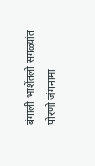बंगाली भाशेंतलो सगळ्यांत पोरणो जंगनामा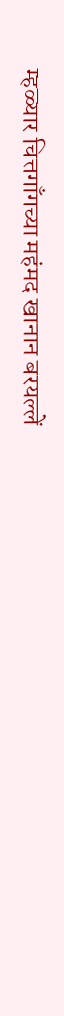म्हळ्यार चित्तगाँगच्या महंमद खानान बरयल्लें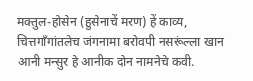मक्तुल-होसेन (हुसेनाचें मरण) हें काव्य, चित्तगाँगांतलेच जंगनामा बरोवपी नसरूंल्ला खान आनी मन्सुर हे आनीक दोन नामनेचे कवी.